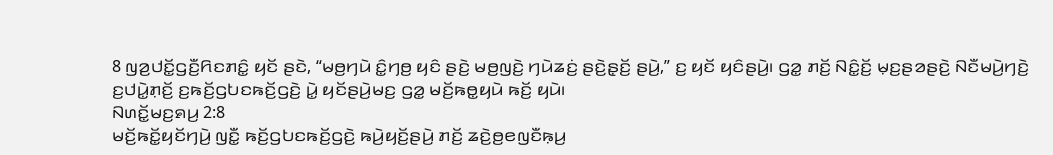8 ꤜꤤ꤬ꤓꤢꤩ꤭ꤞꤢꤪ꤬ꤖꤢꤊꤢꤨ꤭ ꤟꤢꤩ ꤔꤢꤧ, “ꤗꤥ꤬ꤚꤣꤧ ꤢꤨ꤭ꤚꤥ꤬ ꤟꤢꤨ ꤔꤢꤧ꤬ ꤗꤥ꤬ꤜꤢꤧ꤬ ꤚꤣꤧꤘꤢꤦ꤬ ꤔꤢꤧ꤬ꤔ꤫ꤢꤩ꤬ ꤔꤣꤧ꤬,” ꤢ꤬ ꤟꤢꤩ ꤟꤢꤨꤔꤣꤧ꤬꤯ ꤞꤤ꤭ ꤊꤢꤩ꤬ ꤡꤢꤨ꤭ꤢꤩ꤬ ꤗ꤫ꤢ꤬ꤔꤤꤔꤢꤧ꤬ ꤡꤢꤪꤗꤣꤧ꤬ꤚꤢꤧ꤬ ꤢ꤬ꤓꤣꤧ꤭ꤊ꤫ꤢꤩ꤬ ꤢ꤬ꤒꤢꤩ꤬ꤞꤝꤢꤒꤢꤩ꤬ꤞꤢꤧ꤬ ꤣꤧ꤭ ꤟꤢꤩꤔꤣꤧ꤬ꤗꤢ꤬ ꤞꤤ꤭ ꤗꤢꤩ꤬ꤒꤥ꤭ꤟꤣꤧ ꤒꤢꤩ꤬ ꤟꤣꤧ꤯
ꤡꤛꤢꤩ꤭ꤗꤢ꤬ꤎꤣ꤬ 2:8
ꤗꤢꤩ꤬ꤒꤢꤩ꤭ꤟꤢꤩꤚꤣꤧ꤬ ꤜꤢꤪ꤭ ꤒꤢꤩ꤬ꤞꤝꤢꤒꤢꤩ꤬ꤞꤢꤧ꤬ ꤒꤣꤧ꤬ꤟꤢꤩ꤬ꤔꤣꤧ꤬ ꤊꤢꤩ꤬ ꤘꤢꤧ꤬ꤥ꤬ꤕꤜꤢꤪꤒ꤫ꤣ꤬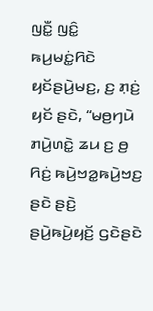ꤜꤢꤪ꤭ ꤜꤢꤨ꤭ ꤒꤣ꤬ꤗꤢꤦ꤭ꤖꤢꤧ ꤟꤢꤩꤔꤣꤧ꤬ꤗꤢ꤬, ꤢ꤬ ꤊ꤫ꤢꤦ꤬ ꤟꤢꤩ ꤔꤢꤧ, “ꤗꤥ꤬ꤚꤣꤧ ꤊꤣꤧ꤬ꤛꤢꤧ꤭ ꤘꤣ ꤢ꤬ ꤥ꤬ ꤖꤢꤦ꤬ ꤒꤣꤧ꤬ꤠꤤ꤭ꤒꤣꤧ꤬ꤠꤢ꤬ ꤔꤢꤧ ꤔꤢꤧ꤬ ꤔꤣꤧ꤬ꤒꤣꤧ꤬ꤟꤢꤩ꤬ ꤞꤢꤧꤔꤢꤧ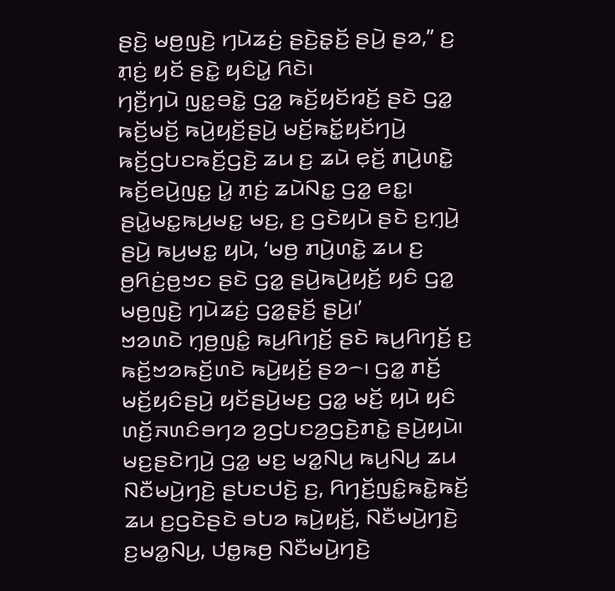ꤔꤢꤧ꤬ ꤗꤥ꤬ꤜꤢꤧ꤬ ꤚꤣꤧꤘꤢꤦ꤬ ꤔꤢꤧ꤬ꤔ꤫ꤢꤩ꤬ ꤔꤣꤧ꤬ ꤔꤤ,” ꤢ꤬ ꤊ꤫ꤢꤦ꤬ ꤟꤢꤩ ꤔꤢꤧ꤭ ꤟꤢꤨꤣꤧ꤭ ꤖꤢꤧ꤯
ꤚꤢꤪ꤬ꤚꤣꤧ ꤜꤢ꤭ꤋꤢꤧ꤭ ꤞꤤ꤭ ꤒꤢꤩ꤬ꤟꤢꤩꤙꤢꤩ꤬ ꤔꤢꤧ ꤞꤤ꤭ ꤒꤢꤩ꤬ꤗꤢꤩ꤬ ꤒꤣꤧ꤬ꤟꤢꤩ꤬ꤔꤣꤧ꤬ ꤗꤢꤩ꤬ꤒꤢꤩ꤭ꤟꤢꤩꤚꤣꤧ꤬ ꤒꤢꤩ꤬ꤞꤝꤢꤒꤢꤩ꤬ꤞꤢꤧ꤬ ꤘꤣ ꤢ꤬ ꤘꤣꤧ ꤕ꤫ꤢꤩ꤬ ꤊꤣꤧ꤬ꤛꤢꤧ꤭ ꤒꤢꤩ꤬ꤕꤣꤧ꤬ꤜꤢ꤭ ꤣꤧ꤭ ꤊ꤫ꤢꤦ꤬ ꤘꤣꤧꤡꤢ꤭ ꤞꤤ꤭ ꤕꤢ꤭꤯
ꤔꤣꤧ꤭ꤗꤢ꤭ꤒꤣ꤬ꤗꤢ꤭ ꤗꤢ꤬, ꤢ꤬ ꤞꤢꤧꤟꤣꤧ ꤔꤢꤧ ꤢ꤬ꤚ꤫ꤣꤧ꤬ ꤔꤣꤧ꤬ ꤒꤣ꤬ꤗꤢ꤭ ꤟꤣꤧ, ‘ꤗꤥ꤬ ꤊꤣꤧ꤬ꤛꤢꤧ꤭ ꤘꤣ ꤢ꤬ ꤥ꤬ꤖꤢꤦ꤬ꤥ꤬ꤠꤢ ꤔꤢꤧ ꤞꤤ꤭ ꤔꤣꤧ꤬ꤒꤣꤧ꤬ꤟꤢꤩ꤬ ꤟꤢꤨ ꤞꤤ꤭ ꤗꤥ꤬ꤜꤢꤧ꤬ ꤚꤣꤧꤘꤢꤦ꤬ ꤞꤤ꤭ꤔ꤫ꤢꤩ꤬ ꤔꤣꤧ꤬꤯’
ꤠꤤꤛꤢꤧ ꤚ꤫ꤥ꤬ꤜꤢꤨ꤭ ꤒꤣ꤬ꤖꤚꤢꤩ꤬ ꤔꤢꤧ ꤒꤣ꤬ꤖꤚꤢꤩ꤬ ꤢ꤬ ꤒꤢꤩ꤬ꤠꤤꤒꤢꤩ꤬ꤛꤢꤧ ꤒꤣꤧ꤬ꤟꤢꤩ꤬ ꤔꤤ꤮꤯ ꤞꤤ꤭ ꤊꤢꤩ꤬ ꤗꤢꤩ꤬ꤟꤢꤨꤔꤣꤧ꤬ ꤟꤢꤩꤔꤣꤧ꤬ꤗꤢ꤬ ꤞꤤ꤭ ꤗꤢꤩ꤬ ꤟꤣꤧ ꤟꤢꤨ ꤛꤢꤩ꤬ꤏꤛꤢꤨꤋꤚꤤ ꤤ꤬ꤞꤝꤢꤤ꤬ꤞꤢꤧ꤬ꤊꤢꤧ꤭ ꤔꤣꤧ꤬ꤟꤣꤧ꤯
ꤗꤢ꤬ꤔꤢꤧꤚꤣꤧ꤬ ꤞꤤ꤭ ꤗꤢ꤬ ꤗꤤ꤭ꤡꤣ꤬ ꤒꤣ꤬ꤡꤣ꤬ ꤘꤣ ꤡꤢꤪꤗꤣꤧ꤬ꤚꤢꤧ꤬ ꤔꤝꤢꤓꤢꤧ꤬ ꤢ꤬, ꤖꤚꤢꤩ꤬ꤜꤢꤨ꤭ꤒꤢꤧ꤭ꤒꤢꤩ꤬ ꤘꤣ ꤢ꤬ꤞꤢꤧꤔꤢꤧ ꤋꤝꤤ ꤒꤣꤧ꤬ꤟꤢꤩ꤬, ꤡꤢꤪꤗꤣꤧ꤬ꤚꤢꤧ꤬ ꤢ꤬ꤗꤤ꤭ꤡꤣ꤬, ꤓꤥ꤭ꤒꤥ꤬ ꤡꤢꤪꤗꤣꤧ꤬ꤚꤢꤧ꤬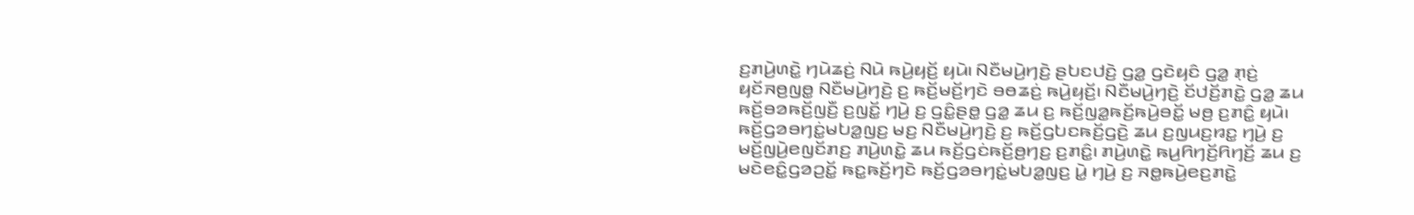ꤢ꤬ꤊꤣꤧ꤬ꤛꤢꤧ꤭ ꤚꤣꤧꤘꤢꤦ꤬ ꤡꤣꤧ ꤒꤣꤧ꤬ꤟꤢꤩ꤬ ꤟꤣꤧ꤯ ꤡꤢꤪꤗꤣꤧ꤬ꤚꤢꤧ꤬ ꤔꤝꤢꤓꤢꤧ꤬ ꤞꤤ꤭ ꤞꤢꤧꤟꤢꤨ ꤞꤤ꤭ ꤊ꤫ꤢꤦ꤬ ꤟꤢꤩꤏꤥ꤬ꤜꤥ꤭ ꤡꤢꤪꤗꤣꤧ꤬ꤚꤢꤧ꤬ ꤢ꤬ ꤒꤢꤩ꤬ꤗꤢꤩ꤬ꤚꤢꤧ ꤋꤥꤘꤢꤦ꤬ ꤒꤣꤧ꤬ꤟꤢꤩ꤬꤯ ꤡꤢꤪꤗꤣꤧ꤬ꤚꤢꤧ꤬ ꤢꤩꤓꤢꤩ꤬ꤊꤢꤧ꤭ ꤞꤤ꤭ ꤘꤣ ꤒꤢꤩ꤬ꤋꤤꤒꤢꤩ꤬ꤜꤢꤪ꤬ ꤢ꤬ꤜꤢꤩ꤭ ꤚꤣꤧ꤬ ꤢ꤬ ꤞꤢꤨ꤭ꤔꤥ꤭ ꤞꤤ꤭ ꤘꤣ ꤢ꤬ ꤒꤢꤩ꤬ꤜꤤ꤭ꤒꤢꤩ꤬ꤒꤣꤧ꤬ꤋꤢꤩ꤭ ꤗꤥ꤬ ꤢ꤬ꤊꤢꤨ꤭ ꤟꤣꤧ꤯
ꤒꤢꤩ꤬ꤞꤤꤋꤚꤢꤦ꤭ꤗꤝꤤ꤭ꤜꤢ꤬ ꤗꤢ꤬ ꤡꤢꤪꤗꤣꤧ꤬ꤚꤢꤧ꤬ ꤢ꤬ ꤒꤢꤩ꤬ꤞꤝꤢꤒꤢꤩ꤬ꤞꤢꤧ꤬ ꤘꤣ ꤢ꤬ꤜꤣꤢ꤬ꤙꤢ꤭ ꤚꤣꤧ꤬ ꤢ꤬ ꤗꤢꤩ꤬ꤜꤣꤧ꤬ꤕꤜꤢꤩꤊꤢ꤬ ꤊꤣꤧ꤬ꤛꤢꤧ꤭ ꤘꤣ ꤒꤢꤩ꤬ꤞꤢꤦꤒꤢꤩ꤬ꤥ꤬ꤚꤢ꤬ ꤢ꤬ꤊꤢꤨ꤭꤯ ꤊꤣꤧ꤬ꤛꤢꤧ꤭ ꤒꤣ꤬ꤖꤚꤢꤩ꤬ꤖꤚꤢꤩ꤬ ꤘꤣ ꤢ꤬ ꤗꤢꤧꤕꤢꤨ꤭ꤞꤤꤑꤢꤩ꤭ ꤒꤢ꤭ꤒꤢꤩ꤬ꤚꤢꤧ ꤒꤢꤩ꤬ꤞꤤꤋꤚꤢꤦ꤭ꤗꤝꤤ꤭ꤜꤢ꤬ ꤣꤧ꤭ ꤚꤣꤧ꤬ ꤢ꤬ ꤏꤥ꤭ꤒꤣꤧ꤬ꤕꤢ꤬ꤊꤢꤧ꤭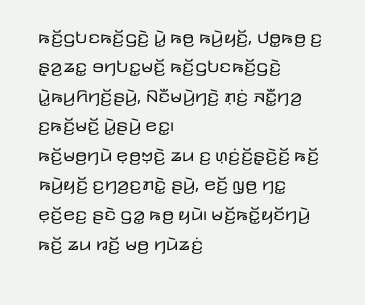ꤒꤢꤩ꤬ꤞꤝꤢꤒꤢꤩ꤬ꤞꤢꤧ꤬ ꤣꤧ꤭ ꤒꤥ꤬ ꤒꤣꤧ꤬ꤟꤢꤩ꤬, ꤓꤥ꤭ꤒꤥ꤬ ꤢ꤬ ꤔ꤫ꤤ꤬ꤘꤢ꤭ ꤋꤚꤝꤢ꤭ꤗꤢꤩ꤬ ꤒꤢꤩ꤬ꤞꤝꤢꤒꤢꤩ꤬ꤞꤢꤧ꤬ ꤣꤧ꤭ꤒꤣ꤬ꤖꤚꤢꤩ꤬ꤔꤣꤧ꤬, ꤡꤢꤪꤗꤣꤧ꤬ꤚꤢꤧ꤬ ꤊ꤫ꤢꤦ꤬ ꤏꤢꤪ꤭ꤚꤤ꤬ ꤢ꤬ꤒꤢꤩ꤬ꤗꤢꤩ꤬ ꤣꤧ꤭ꤔꤣꤧ꤬ ꤕꤢ꤭꤯
ꤒꤢꤩ꤬ꤗꤥ꤬ꤚꤣꤧ ꤕ꤫ꤥ꤬ꤠ꤫ꤢꤧ꤬ ꤘꤣ ꤢ꤬ ꤛ꤫ꤢꤦ꤬ꤢꤩ꤬ꤔ꤫ꤢꤧ꤬ꤢꤩ꤬ ꤒꤢꤩ꤬ ꤒꤣꤧ꤬ꤟꤢꤩ꤬ ꤢ꤬ꤚꤤ꤬ꤢ꤬ꤊꤢꤧ꤭ ꤔꤣꤧ꤬, ꤕꤢꤩ꤬ ꤜ꤫ꤥ꤬ ꤚꤢ꤭ ꤕ꤫ꤢꤩ꤬ꤕꤢ꤬ ꤔꤢꤧ ꤞꤤ꤭ ꤒꤥ꤬ ꤟꤣꤧ꤯ ꤗꤢꤩ꤬ꤒꤢꤩ꤭ꤟꤢꤩꤚꤣꤧ꤬ ꤒꤢꤩ꤬ ꤘꤣ ꤙꤢꤩ꤬ ꤗꤥ꤬ ꤚꤣꤧꤘꤢꤦ꤬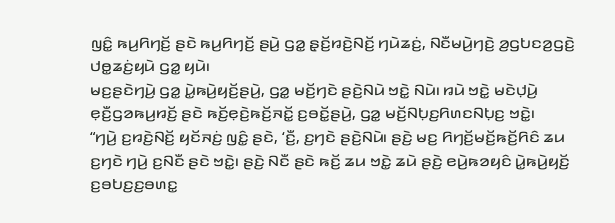ꤜꤢꤨ꤭ ꤒꤣ꤬ꤖꤚꤢꤩ꤬ ꤔꤢꤧ ꤒꤣ꤬ꤖꤚꤢꤩ꤬ ꤔꤣꤧ꤬ ꤞꤤ꤭ ꤔ꤫ꤢꤩ꤬ꤙꤢꤧ꤬ꤡꤢꤩ꤬ ꤚꤣꤧꤘꤢꤦ꤬, ꤡꤢꤪꤗꤣꤧ꤬ꤚꤢꤧ꤬ ꤤ꤬ꤞꤝꤢꤤ꤬ꤞꤢꤧ꤬ ꤓꤥ꤭ꤘꤢꤦ꤬ꤟꤣꤧ ꤞꤤ꤭ ꤟꤣꤧ꤯
ꤗꤢ꤬ꤔꤢꤧꤚꤣꤧ꤬ ꤞꤤ꤭ ꤣꤧ꤭ꤒꤣꤧ꤬ꤟꤢꤩ꤬ꤔꤣꤧ꤬, ꤞꤤ꤭ ꤗꤢꤩ꤬ꤚꤢꤧ ꤔꤢꤧ꤬ꤡꤣꤧ ꤠꤢꤧ꤭ ꤡꤣꤧ꤯ ꤙꤣꤧ ꤠꤢꤧ꤭ ꤗꤢꤧꤓ꤫ꤣꤧ꤬ ꤕ꤫ꤢꤪ꤬ꤞꤤꤒꤣ꤬ꤙꤢꤩ꤬ ꤔꤢꤧ ꤒꤢꤩ꤬ꤕ꤫ꤢꤧ꤬ꤒꤢꤩ꤬ꤏꤢꤩ꤭ ꤢ꤬ꤋꤢꤩ꤭ꤔꤣꤧ꤬, ꤞꤤ꤭ ꤗꤢꤩ꤬ꤡꤝ꤫ꤢ꤬ꤖꤛꤢꤡꤝ꤫ꤢ꤬ ꤠꤢꤧ꤭꤯
“ꤚꤣꤧ꤬ ꤢ꤬ꤙꤢꤧ꤬ꤡꤢꤩ꤬ ꤟꤢꤩꤏꤢꤦ꤬ ꤜꤢꤨ꤭ ꤔꤢꤧ, ‘ꤢꤪ꤬, ꤢ꤬ꤚꤢꤧ ꤔꤢꤧ꤬ꤡꤣꤧ꤯ ꤔꤢꤧ꤬ ꤗꤢ꤬ ꤖꤚꤢꤩ꤬ꤗꤢꤩ꤬ꤒꤢꤩ꤬ꤖꤢꤨ ꤘꤣ ꤢ꤬ꤚꤢꤧ ꤚꤣꤧ꤬ ꤢ꤬ꤡꤢꤪ ꤔꤢꤧ ꤠꤢꤧ꤭꤯ ꤔꤢꤧ꤬ ꤡꤢꤪ ꤔꤢꤧ ꤒꤢꤩ꤬ ꤘꤣ ꤠꤢꤧ꤭ ꤘꤣꤧ ꤔꤢꤧ꤬ ꤕꤣꤧ꤬ꤒꤤꤟꤢꤨ ꤣꤧ꤭ꤒꤣꤧ꤬ꤟꤢꤩ꤬ ꤢ꤬ꤋꤝꤢ꤬ꤢ꤬ꤋꤛꤢ꤭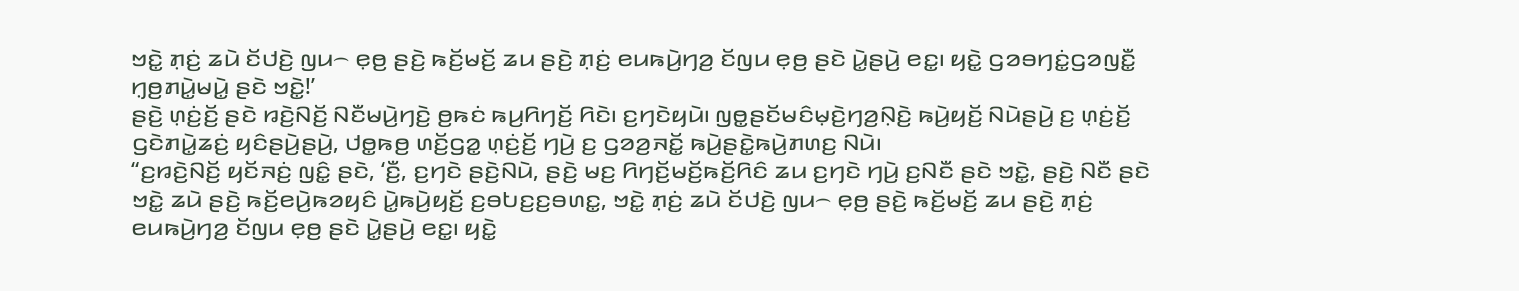ꤠꤢꤧ꤭ ꤊ꤫ꤢꤦ꤬ ꤘꤣꤧ ꤢꤩꤓꤢꤧ꤬ ꤜꤣ꤮ ꤕ꤫ꤥ꤬ ꤔꤢꤧ꤬ ꤒꤢꤩ꤬ꤗꤢꤩ꤬ ꤘꤣ ꤔꤢꤧ꤬ ꤊ꤫ꤢꤦ꤬ ꤕꤣꤒꤣꤧ꤬ꤚꤤ꤬ ꤢꤩꤜꤣ ꤕ꤫ꤥ꤬ ꤔꤢꤧ ꤣꤧ꤭ꤔꤣꤧ꤬ ꤕꤢ꤭꤯ ꤟꤢꤧ꤭ ꤞꤤꤋꤚꤢꤦ꤭ꤞꤤꤜꤢꤪ꤭ ꤚ꤫ꤥ꤬ꤊꤣꤧ꤭ꤗꤣꤧ꤭ ꤔꤢꤧ ꤠꤢꤧ꤭!’
ꤔꤢꤧ꤬ ꤛ꤫ꤢꤦ꤬ꤢꤩ꤬ ꤔꤢꤧ ꤙꤢꤧ꤬ꤡꤢꤩ꤬ ꤡꤢꤪꤗꤣꤧ꤬ꤚꤢꤧ꤬ ꤥ꤬ꤒꤢꤦ ꤒꤣ꤬ꤖꤚꤢꤩ꤬ ꤖꤢꤧ꤯ ꤢ꤬ꤚꤢꤧꤟꤣꤧ꤯ ꤜꤥ꤭ꤔꤢꤩꤗꤢꤨꤗ꤫ꤢꤧ꤬ꤚꤤ꤬ꤡ꤫ꤢꤧ꤬ ꤒꤣꤧ꤬ꤟꤢꤩ꤬ ꤡꤣꤧꤔꤣꤧ꤬ ꤢ꤬ ꤛ꤫ꤢꤦ꤬ꤢꤩ꤬ ꤞꤢꤧꤊꤣꤧ꤭ꤘꤢꤦ꤬ ꤟꤢꤨꤔꤣꤧ꤬ꤔꤣꤧ꤬, ꤓꤥ꤭ꤒꤥ꤬ ꤛꤢꤩ꤬ꤞꤤ꤭ ꤛ꤫ꤢꤦ꤬ꤢꤩ꤬ ꤚꤣꤧ꤬ ꤢ꤬ ꤞꤤꤤ꤬ꤏꤢꤩ꤭ ꤒꤣꤧ꤬ꤔꤢꤧ꤭ꤒꤣꤧ꤬ꤊꤛꤢ꤬ ꤡꤣꤧ꤯
“ꤢ꤬ꤙꤢꤧ꤬ꤡꤢꤩ꤬ ꤟꤢꤩꤏꤢꤦ꤬ ꤜꤢꤨ꤭ ꤔꤢꤧ, ‘ꤢꤪ꤬, ꤢ꤬ꤚꤢꤧ ꤔꤢꤧ꤬ꤡꤣꤧ, ꤔꤢꤧ꤬ ꤗꤢ꤬ ꤖꤚꤢꤩ꤬ꤗꤢꤩ꤬ꤒꤢꤩ꤬ꤖꤢꤨ ꤘꤣ ꤢ꤬ꤚꤢꤧ ꤚꤣꤧ꤬ ꤢ꤬ꤡꤢꤪ ꤔꤢꤧ ꤠꤢꤧ꤭, ꤔꤢꤧ꤬ ꤡꤢꤪ ꤔꤢꤧ ꤠꤢꤧ꤭ ꤘꤣꤧ ꤔꤢꤧ꤬ ꤒꤢꤩ꤬ꤕꤣꤧ꤬ꤒꤤꤟꤢꤨ ꤣꤧ꤭ꤒꤣꤧ꤬ꤟꤢꤩ꤬ ꤢ꤬ꤋꤝꤢ꤬ꤢ꤬ꤋꤛꤢ꤭, ꤠꤢꤧ꤭ ꤊ꤫ꤢꤦ꤬ ꤘꤣꤧ ꤢꤩꤓꤢꤧ꤬ ꤜꤣ꤮ ꤕ꤫ꤥ꤬ ꤔꤢꤧ꤬ ꤒꤢꤩ꤬ꤗꤢꤩ꤬ ꤘꤣ ꤔꤢꤧ꤬ ꤊ꤫ꤢꤦ꤬ ꤕꤣꤒꤣꤧ꤬ꤚꤤ꤬ ꤢꤩꤜꤣ ꤕ꤫ꤥ꤬ ꤔꤢꤧ ꤣꤧ꤭ꤔꤣꤧ꤬ ꤕꤢ꤭꤯ ꤟꤢꤧ꤭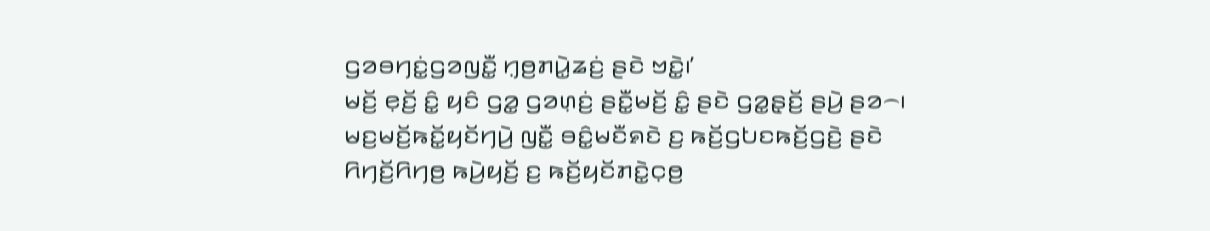ꤞꤤꤋꤚꤢꤦ꤭ꤞꤤꤜꤢꤪ꤭ ꤚ꤫ꤥ꤬ꤊꤣꤧ꤭ꤘꤢꤦ꤬ ꤔꤢꤧ ꤠꤢꤧ꤭꤯’
ꤗꤢꤩ꤬ ꤕ꤫ꤢꤩ꤬ ꤢꤨ꤭ ꤟꤢꤨ ꤞꤤ꤭ ꤞꤤꤛ꤫ꤢꤦ꤬ ꤔꤢꤪ꤭ꤗꤢꤩ꤬ ꤢꤨ꤭ ꤔꤢꤧ ꤞꤤ꤭ꤔ꤫ꤢꤩ꤬ ꤔꤣꤧ꤬ ꤔꤤ꤮꤯ ꤗꤢ꤬ꤗꤢꤩ꤬ꤒꤢꤩ꤭ꤟꤢꤩꤚꤣꤧ꤬ ꤜꤢꤪ꤭ ꤋꤢꤨ꤭ꤗꤢꤪꤎꤢꤧ ꤢ꤬ ꤒꤢꤩ꤬ꤞꤝꤢꤒꤢꤩ꤬ꤞꤢꤧ꤬ ꤔꤢꤧ ꤖꤚꤢꤩ꤬ꤖꤚꤥ꤬ ꤒꤣꤧ꤬ꤟꤢꤩ꤬ ꤢ꤬ ꤒꤢꤩ꤬ꤟꤢꤩꤊꤢꤧ꤭ꤍ꤫ꤥ꤬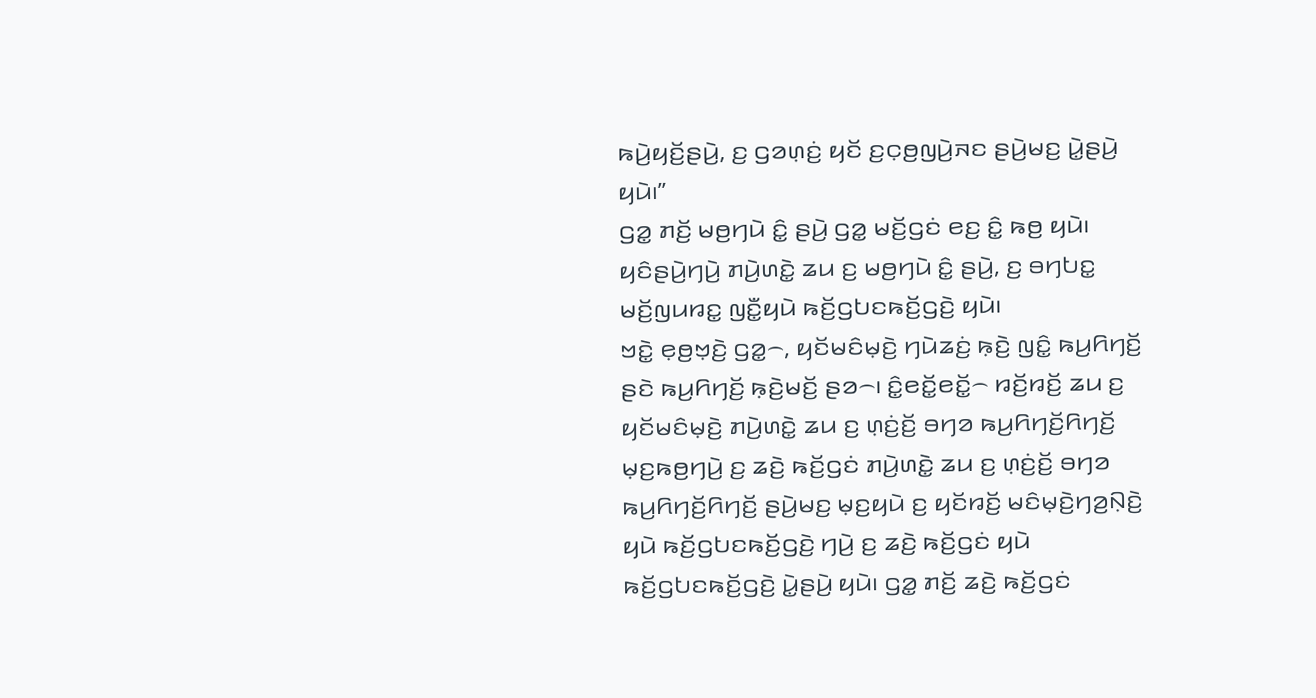ꤒꤣꤧ꤬ꤟꤢꤩ꤬ꤔꤣꤧ꤬, ꤢ꤬ ꤞꤤꤛ꤫ꤢꤦ꤬ ꤟꤢꤩ ꤢ꤬ꤍ꤫ꤥ꤬ꤜꤣꤧ꤬ꤏꤢ ꤔꤣꤧ꤬ꤗꤢ꤬ ꤣꤧ꤭ꤔꤣꤧ꤬ ꤟꤣꤧ꤯”
ꤞꤤ꤭ ꤊꤢꤩ꤬ ꤗꤥ꤬ꤚꤣꤧ ꤢꤨ꤭ ꤔꤣꤧ꤬ ꤞꤤ꤭ ꤗꤢꤩ꤬ꤞꤢꤦ ꤕꤢ꤬ ꤢꤨ꤭ ꤒꤥ꤬ ꤟꤣꤧ꤯ ꤟꤢꤨꤔꤣꤧ꤬ꤚꤣꤧ꤬ ꤊꤣꤧ꤬ꤛꤢꤧ꤭ ꤘꤣ ꤢ꤬ ꤗꤥ꤬ꤚꤣꤧ ꤢꤨ꤭ ꤔꤣꤧ꤬, ꤢ꤬ ꤋꤚꤝꤢ꤭ ꤗꤢꤩ꤬ꤜꤣꤙꤢ꤭ ꤜꤢꤪ꤭ꤟꤣꤧ ꤒꤢꤩ꤬ꤞꤝꤢꤒꤢꤩ꤬ꤞꤢꤧ꤬ ꤟꤣꤧ꤯
ꤠꤢꤧ꤭ ꤕ꤫ꤥ꤬ꤠ꤫ꤢꤧ꤬ ꤞꤤ꤭꤮, ꤟꤢꤩꤗꤢꤨꤗ꤫ꤢꤧ꤬ ꤚꤣꤧꤘꤢꤦ꤬ ꤒ꤫ꤢꤧ꤬ ꤜꤢꤨ꤭ ꤒꤣ꤬ꤖꤚꤢꤩ꤬ ꤔꤢꤧ ꤒꤣ꤬ꤖꤚꤢꤩ꤬ ꤒ꤫ꤢꤧ꤬ꤗꤢꤩ꤬ ꤔꤤ꤮꤯ ꤢꤨ꤭ꤕꤢꤩ꤭ꤕꤢꤩ꤭꤮ ꤙꤢꤩ꤬ꤙꤢꤩ꤬ ꤘꤣ ꤢ꤬ ꤟꤢꤩꤗꤢꤨꤗ꤫ꤢꤧ꤬ ꤊꤣꤧ꤬ꤛꤢꤧ꤭ ꤘꤣ ꤢ꤬ ꤛ꤫ꤢꤦ꤬ꤢꤩ꤬ ꤋꤚꤤ ꤒꤣ꤬ꤖꤚꤢꤩ꤬ꤖꤚꤢꤩ꤬ ꤗ꤫ꤢ꤬ꤒꤥ꤬ꤚꤣꤧ꤬ ꤢ꤬ ꤘꤢꤧ꤬ ꤒꤢꤩ꤬ꤞꤢꤦ ꤊꤣꤧ꤬ꤛꤢꤧ꤭ ꤘꤣ ꤢ꤬ ꤛ꤫ꤢꤦ꤬ꤢꤩ꤬ ꤋꤚꤤ ꤒꤣ꤬ꤖꤚꤢꤩ꤬ꤖꤚꤢꤩ꤬ ꤔꤣꤧ꤬ꤗꤢ꤬ ꤗ꤫ꤢ꤬ꤟꤣꤧ ꤢ꤬ ꤟꤢꤩꤙꤢꤩ꤬ ꤗꤢꤨꤗ꤫ꤢꤧ꤬ꤚꤤ꤬ꤡ꤫ꤢꤧ꤬ ꤟꤣꤧ ꤒꤢꤩ꤬ꤞꤝꤢꤒꤢꤩ꤬ꤞꤢꤧ꤬ ꤚꤣꤧ꤬ ꤢ꤬ ꤘꤢꤧ꤬ ꤒꤢꤩ꤬ꤞꤢꤦ ꤟꤣꤧ ꤒꤢꤩ꤬ꤞꤝꤢꤒꤢꤩ꤬ꤞꤢꤧ꤬ ꤣꤧ꤭ꤔꤣꤧ꤬ ꤟꤣꤧ꤯ ꤞꤤ꤭ ꤊꤢꤩ꤬ ꤘꤢꤧ꤬ ꤒꤢꤩ꤬ꤞꤢꤦ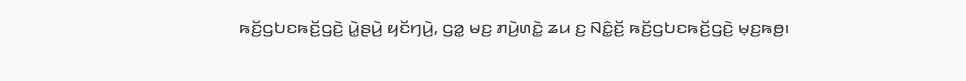ꤒꤢꤩ꤬ꤞꤝꤢꤒꤢꤩ꤬ꤞꤢꤧ꤬ ꤣꤧ꤭ꤔꤣꤧ꤬ ꤟꤢꤩꤚꤣꤧ꤬, ꤞꤤ꤭ ꤗꤢ꤬ ꤊꤣꤧ꤬ꤛꤢꤧ꤭ ꤘꤣ ꤢ꤬ ꤡꤢꤨ꤭ꤢꤩ꤬ ꤒꤢꤩ꤬ꤞꤝꤢꤒꤢꤩ꤬ꤞꤢꤧ꤬ ꤗ꤫ꤢ꤬ꤒꤥ꤬꤯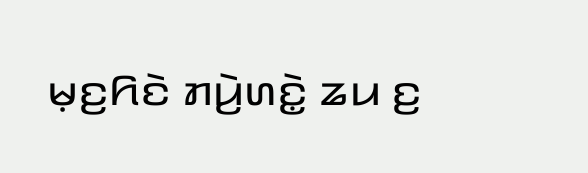ꤗ꤫ꤢ꤬ꤖꤢꤧ ꤊꤣꤧ꤬ꤛꤢꤧ꤭ ꤘꤣ ꤢ꤬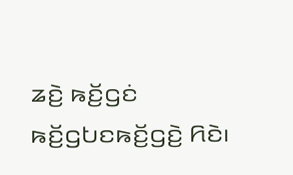ꤘꤢꤧ꤬ ꤒꤢꤩ꤬ꤞꤢꤦ ꤒꤢꤩ꤬ꤞꤝꤢꤒꤢꤩ꤬ꤞꤢꤧ꤬ ꤖꤢꤧ꤯